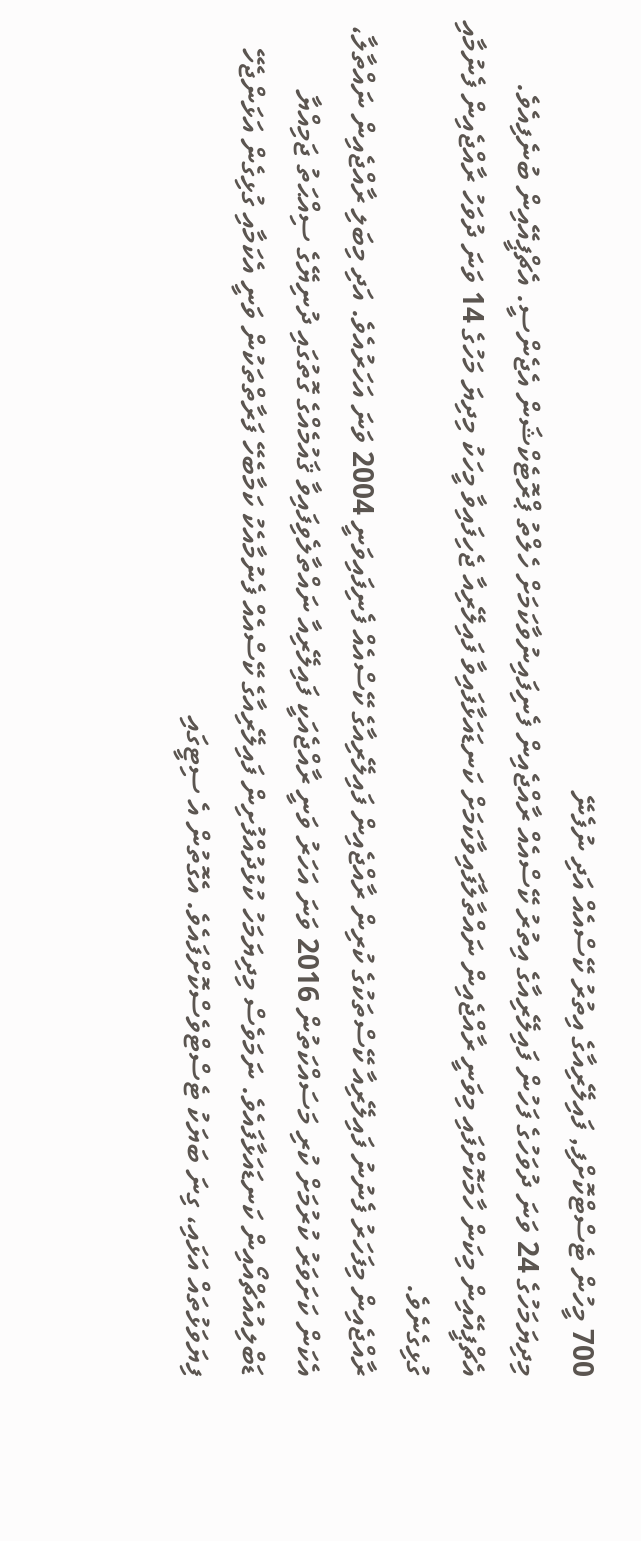700 މީހުން ޓެސްޓްކޮށްފި, ފައިލޭރިއާގެ އިތުރު ކޭސްއެއް އަދި ނުފެނޭ
މިދިޔަމަހުގެ 24 ވަނަ ދުވަހުގެ ފަހުން ފައިލޭރިއާގެ އިތުރު ކޭސްއެއް ރާއްޖެއިން ފެނިފައިނުވާކަމަށް ހެލްތު ޕްރޮޓެކްޝަން އެޖެންސީ. އެޗްޕީއޭއިން ބުނެފިއެވެ.
އެޗްޕީއޭއިން މިކަން ހާމަކޮށްފައި މިވަނީ ރާއްޖެއިން ނައްތާލާފައިވާކަމަށް ކަނޑައަޅާފައިވާ ފައިލޭރިއާ ޖެހިފައިވާ މީހަކު މިދިޔަ މަހުގެ 14 ވަނަ ދުވަހު ރާއްޖެއިން ފެނުމާއި ގުޅިގެނެވެ.
ރާއްޖެއިން މިފަހަރު ފެނުނު ފައިލޭރިއާ ކޭސްތަކުގެ ކުރިން ރާއްޖެއިން ފައިލޭރިއާގެ ކޭސްއެއް ފެނިފައިވަނީ 2004 ވަނަ އަހަރުއެވެ. އަދި މިބަލި ރާއްޖެއިން ނައްތާލާ، އެކަން ކަށަވަރު ކުރުމަށް ކުރި މަސައްކަތުން 2016 ވަނަ އަހަރު ވަނީ ރާއްޖެއަކީ ފައިލޭރިއާ ނައްތާލެވިފައިވާ ޤައުމެއްގެ ގޮތުގައި ދުނިޔޭގެ ސިއްޙަތު ޖަމިއްޔާ ޑަބްލިއުއެޗްއޯއިން ކަނޑައަޅާފައެވެ. ނަމަވެސް މިދިޔަމަހު ކުޅުދުއްފުށިން ފައިލޭރިއާގެ ކޭސްއެއް ފެނުމާއެކު ކަމާބެހޭ ފަރާތްތަކުން ވަނީ އެކަމާއި ގުޅިގެން އަޅަންޖެހޭ ފިޔަވަޅުތައް އަޅައި، ގިނަ ބަޔަކު ޓެސްޓްވެސްކޮށްފައެވެ. އެގޮތުން އެ ސިޓީގައި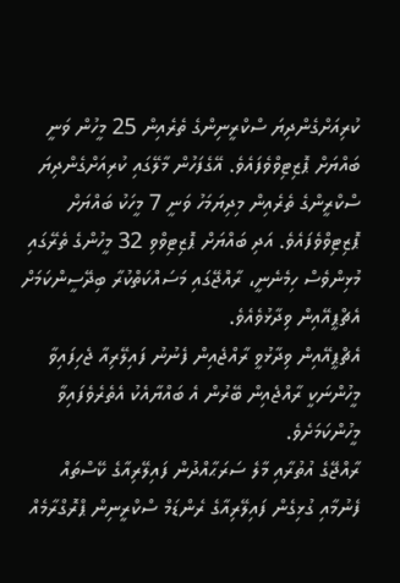ކުރިއަށްގެންދިޔަ ސްކްރީނިންގެ ތެރެއިން 25 މީހުން ވަނީ ބައްޔަށް ޕޮޒިޓިވްވެފައެވެ. އޭގެފަހުން މާލޭގައި ކުރިއަށްގެންދިޔަ ސްކްރީންގެ ތެރެއިން މިދިޔަމަހު ވަނީ 7 މީހަކު ބައްޔަށް ޕޮޒިޓިވްވެފައެވެ. އަދި ބައްޔަށް ޕޮޒިޓިވްވި 32 މީހުންގެ ތެރޭގައި މުޅިންވެސް ހިމެނެނީ، ރާއްޖޭގައި މަސައްކަތްކުރާ ބިދޭސީންކަމަށް އެޗްޕީއޭއިން ވިދާޅުވެއެވެ.
އެޗްޕީއޭއިން ވިދާޅުވީ ރާއްޖެއިން ފެނުނު ފައިލޭރިއާ ޖެހިފައިވާ މީހުންނަކީ ރާއްޖެއިން ބޭރުން އެ ބައްޔާއެކު އެތެރެވެފައިވާ މީހުންކަމަށެވެ.
ރާއްޖޭގެ އުތުރާއި މާލެ ސަރަޙާއްދުން ފައިލޭރިއާގެ ކޭސްތައް ފެނުމާއި ގުޅިގެން ފައިލޭރިއާގެ ރެންޑަމް ސްކްރީނިން ޕްރޮގްރާމެއް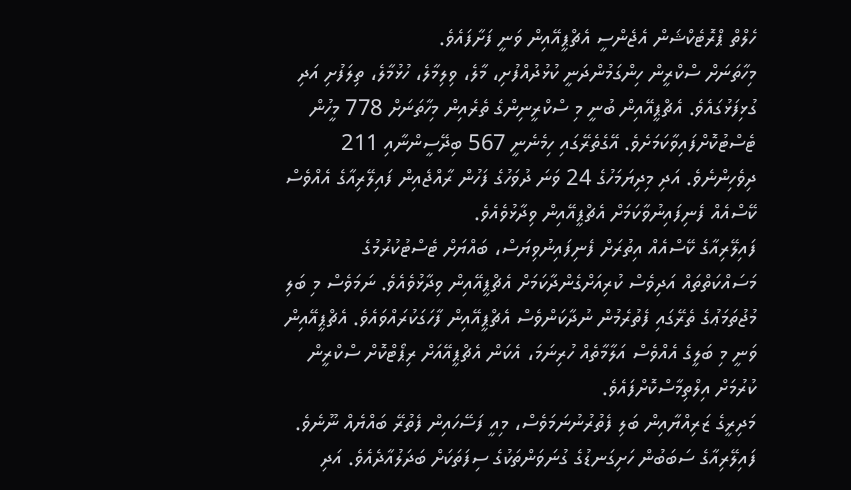ހެލްތް ޕްރޮޓެކްޝަން އެޖެންސީ އެޗްޕީއޭއިން ވަނީ ފަށާފައެވެ.
މިހާތަނަށް ސްކްރީން ހިންގަމުންދަނީ ކުޅުދުއްފުށި، މާލެ، ވިލިމާލެ، ހުޅުމާލެ، ތިލަފުށި އަދި ގުޅިފަޅުގައެވެ. އެޗްޕީއޭއިން ބުނީ މި ސްކްރީނިންގެ ތެރެއިން މިހާތަނަށް 778 މީހުން ޓެސްޓުކޮށްފައިވާކަމަށެވެ. އޭގެތެރޭގައި ހިމެނެނީ 567 ބިދޭސީންނާއި 211 ދިވެހިންނެވެ. އަދި މިދިޔަމަހުގެ 24 ވަނަ ދުވަހުގެ ފަހުން ރާއްޖެއިން ފައިލޭރިއާގެ އެއްވެސް ކޭސްއެއް ފެނިފައިނުވާކަމަށް އެޗްޕީއޭއިން ވިދާޅުވެއެވެ.
ފައިލޭރިއާގެ ކޭސްއެއް އިތުރަށް ފެނިފައިނުވިޔަސް، ބައްޔަށް ޓެސްޓުކުރުމުގެ މަސައްކަތްތައް އަދިވެސް ކުރިއަށްގެންދާކަމަށް އެޗްޕީއޭއިން ވިދާޅުވެއެވެ. ނަމަވެސް މި ބަލި މުޖުތަމަޢުގެ ތެރޭގައި ފެތުރެމުން ނުދާކަންވެސް އެޗްޕީއޭއިން ފާހަގަކުރައްވައެވެ. އެޗްޕީއޭއިން ވަނީ މި ބަލީގެ އެއްވެސް އަލާމާތެއް ހުރިނަމަ، އެކަން އެޗްޕީއޭއަށް ރިޕޯޓްކޮށް ސްކްރީން ކުރުމަށް އިލްތިމާސްކޮށްފައެވެ.
މަދިރީގެ ޒަރިއްޔާއިން ބަލި ފެތުރުނުނަމަވެސް، މިއީ ފަސޭހައިން ފެތުރޭ ބައްޔެއް ނޫނެވެ. ފައިލޭރިއާގެ ސަބަބުން ހަށިގަނޑުގެ ގުނަވަންތަކުގެ ސިފަތަކަށް ބަދަލުއާދެއެވެ. އަދި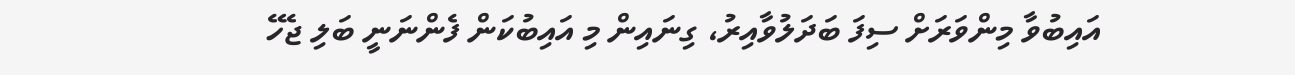އައިބުވާ މިންވަރަށް ސިފަ ބަދަލުވާއިރު، ގިނައިން މި އައިބުކަން ފެންނަނީ ބަލި ޖެހޭ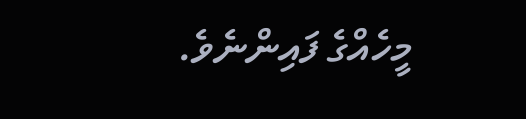މީހެއްގެ ފައިންނެވެ.